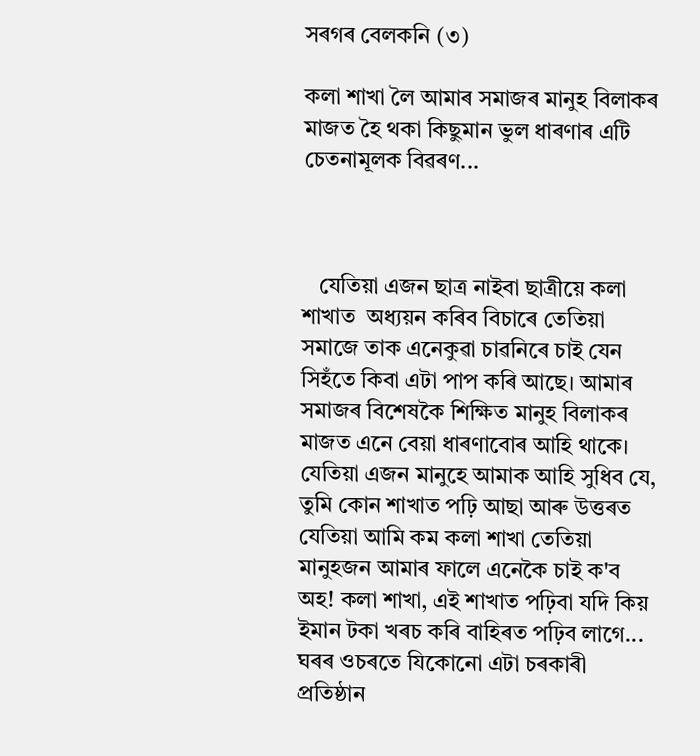সৰগৰ বেলকনি (৩)

কলা শাখা লৈ আমাৰ সমাজৰ মানুহ বিলাকৰ মাজত হৈ থকা কিছুমান ভুল ধাৰণাৰ এটি চেতনামূলক বিৱৰণ...



   যেতিয়া এজন ছাত্ৰ নাইবা ছাত্ৰীয়ে কলা শাখাত  অধ্যয়ন কৰিব বিচাৰে তেতিয়া সমাজে তাক এনেকুৱা চাৱনিৰে চাই যেন সিহঁতে কিবা এটা পাপ কৰি আছে। আমাৰ সমাজৰ বিশেষকৈ শিক্ষিত মানুহ বিলাকৰ মাজত এনে বেয়া ধাৰণাবোৰ আহি থাকে। যেতিয়া এজন মানুহে আমাক আহি সুধিব যে, তুমি কোন শাখাত পঢ়ি আছা আৰু উত্তৰত যেতিয়া আমি কম কলা শাখা তেতিয়া মানুহজন আমাৰ ফালে এনেকৈ চাই ক'ব অহ! কলা শাখা, এই শাখাত পঢ়িবা যদি কিয় ইমান টকা খৰচ কৰি বাহিৰত পঢ়িব লাগে... ঘৰৰ ওচৰতে যিকোনো এটা চৰকাৰী প্ৰতিষ্ঠান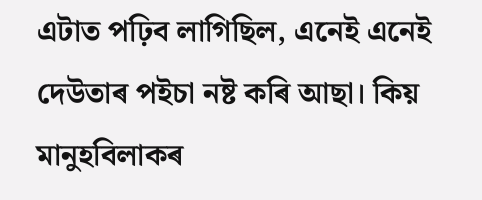এটাত পঢ়িব লাগিছিল, এনেই এনেই দেউতাৰ পইচা নষ্ট কৰি আছা। কিয় মানুহবিলাকৰ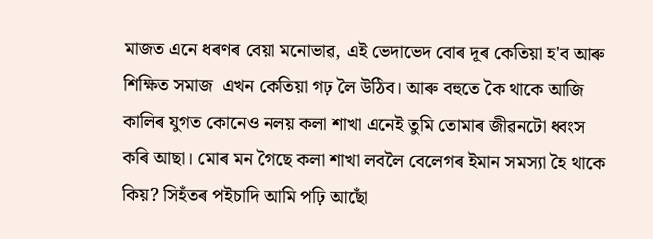মাজত এনে ধৰণৰ বেয়া মনোভাৱ, এই ভেদাভেদ বোৰ দূৰ কেতিয়া হ'ব আৰু শিক্ষিত সমাজ  এখন কেতিয়া গঢ় লৈ উঠিব। আৰু বহুতে কৈ থাকে আজি কালিৰ যুগত কোনেও নলয় কলা শাখা এনেই তুমি তোমাৰ জীৱনটো ধ্বংস কৰি আছা। মোৰ মন গৈছে কলা শাখা লবলৈ বেলেগৰ ইমান সমস্যা হৈ থাকে কিয়? সিহঁতৰ পইচাদি আমি পঢ়ি আছোঁ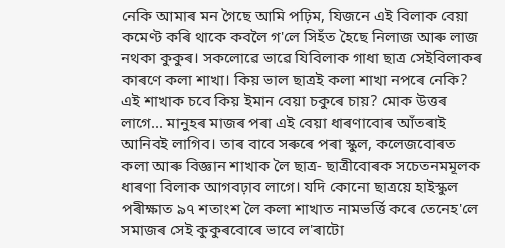নেকি আমাৰ মন গৈছে আমি পঢ়িম, যিজনে এই বিলাক বেয়া কমেণ্ট কৰি থাকে কবলৈ গ'লে সিহঁত হৈছে নিলাজ আৰু লাজ নথকা কুকুৰ। সকলোৱে ভাৱে যিবিলাক গাধা ছাত্ৰ সেইবিলাকৰ কাৰণে কলা শাখা। কিয় ভাল ছাত্ৰই কলা শাখা নপৰে নেকি? এই শাখাক চবে কিয় ইমান বেয়া চকুৰে চায়? মোক উত্তৰ লাগে... মানুহৰ মাজৰ পৰা এই বেয়া ধাৰণাবোৰ আঁতৰাই আনিবই লাগিব। তাৰ বাবে সৰুৰে পৰা স্কুল, কলেজবোৰত কলা আৰু বিজ্ঞান শাখাক লৈ ছাত্ৰ- ছাত্ৰীবোৰক সচেতনমমূলক ধাৰণা বিলাক আগবঢ়াব লাগে। যদি কোনো ছাত্ৰয়ে হাইস্কুল পৰীক্ষাত ৯৭ শতাংশ লৈ কলা শাখাত নামভৰ্ত্তি কৰে তেনেহ'লে সমাজৰ সেই কুকুৰবোৰে ভাবে ল'ৰাটো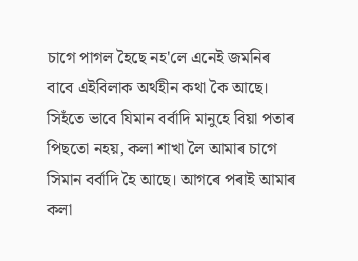চাগে পাগল হৈছে নহ'লে এনেই জমনিৰ বাবে এইবিলাক অৰ্থহীন কথা কৈ আছে। সিহঁতে ভাবে যিমান বৰ্বাদি মানুহে বিয়া পতাৰ পিছতো নহয়, কলা শাখা লৈ আমাৰ চাগে সিমান বৰ্বাদি হৈ আছে। আগৰে পৰাই আমাৰ কলা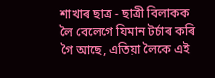শাখাৰ ছাত্ৰ - ছাত্ৰী বিলাকক লৈ বেলেগে যিমান টৰ্চাৰ কৰি গৈ আছে, এতিয়া লৈকে এই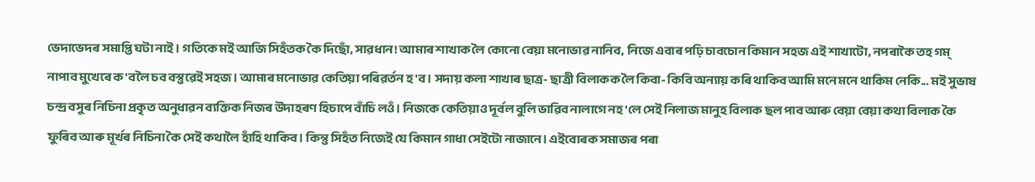ভেদাভেদৰ সমাপ্তি ঘটা নাই। গতিকে মই আজি সিহঁতক কৈ দিছোঁ, সাৱধান! আমাৰ শাখাক লৈ কোনো বেয়া মনোভাৱ নানিব, নিজে এবাৰ পঢ়ি চাবচোন কিমান সহজ এই শাখাটো, নপৰাকৈ তহ গম্ নাপাব মুখেৰে ক'বলৈ চব বস্তুৱেই সহজ। আমাৰ মনোভাৱ কেতিয়া পৰিৱৰ্তন হ'ব। সদায় কলা শাখাৰ ছাত্ৰ- ছাত্ৰী বিলাকক লৈ কিবা- কিবি অন্যায় কৰি থাকিব আমি মনে মনে থাকিম নেকি... মই সুভাষ চন্দ্ৰ বসুৰ নিচিনা প্ৰকৃত অনুধাৱন ব্যক্তিক নিজৰ উদাহৰণ হিচাপে বাঁচি লওঁ। নিজকে কেতিয়াও দূৰ্বল বুলি ভাৱিব নালাগে নহ'লে সেই নিলাজ মানুহ বিলাক ছল পাব আৰু বেয়া বেয়া কথা বিলাক কৈ ফুৰিব আৰু মূৰ্খৰ নিচিনা কৈ সেই কথালৈ হাঁহি থাকিব। কিন্তু সিহঁত নিজেই যে কিমান গাধা সেইটো নাজানে। এইবোৰক সমাজৰ পৰা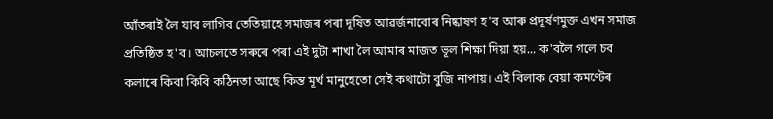আঁতৰাই লৈ যাব লাগিব তেতিয়াহে সমাজৰ পৰা দূষিত আৱৰ্জনাবোৰ নিষ্কাষণ হ'ব আৰু প্ৰদূৰ্ষণমুক্ত এখন সমাজ প্ৰতিষ্ঠিত হ'ব। আচলতে সৰুৰে পৰা এই দুটা শাখা লৈ আমাৰ মাজত ভূল শিক্ষা দিয়া হয়... ক'বলৈ গলে চব কলাৰে কিবা কিবি কঠিনতা আছে কিন্ত মূৰ্খ মানুহেতো সেই কথাটো বুজি নাপায়। এই বিলাক বেয়া কমণ্টেৰ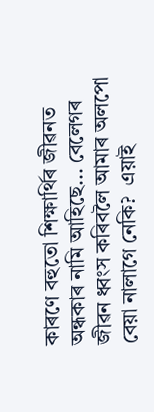কাৰণে বহুতো শিক্ষাৰ্থিৰ জীৱনত অন্ধকাৰ নামি আহিছে... বেলেগৰ জীৱন ধ্বংস কৰিবলৈ আমাৰ অলপো বেয়া নালাগে নেকি?  এয়াই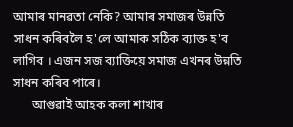আমাৰ মানৱতা নেকি? আমাৰ সমাজৰ উন্নতি সাধন কৰিবলৈ হ'লে আমাক সঠিক ব্যাক্ত হ'ব লাগিব । এজন সজ ব্যাক্তিয়ে সমাজ এখনৰ উন্নতি সাধন কৰিব পাৰে।
      আগুৱাই আহক কলা শাখাৰ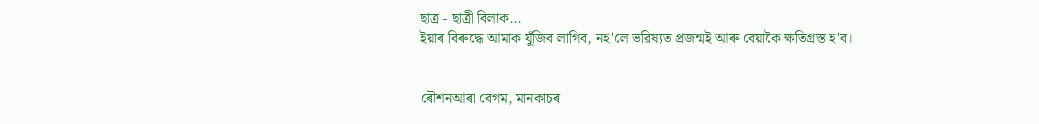ছাত্ৰ - ছাত্ৰী বিলাক...
ইয়াৰ বিৰুদ্ধে আমাক যুঁজিব লাগিব, নহ'লে ভৱিষ্যত প্ৰজন্মই আৰু বেয়াকৈ ক্ষতিগ্রস্ত হ'ব।


ৰৌশনআৰা বেগম, মানকাচৰ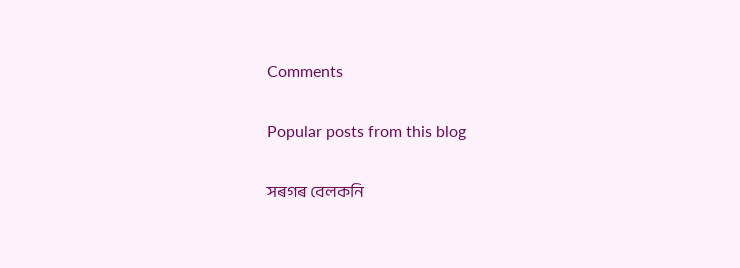Comments

Popular posts from this blog

সৰগৰ বেলকনি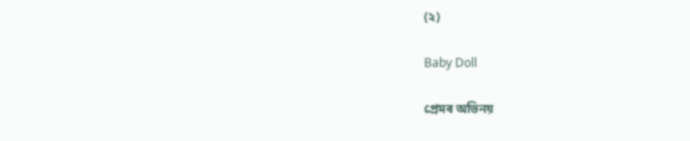(২)

Baby Doll

প্ৰেমৰ অভিনয়